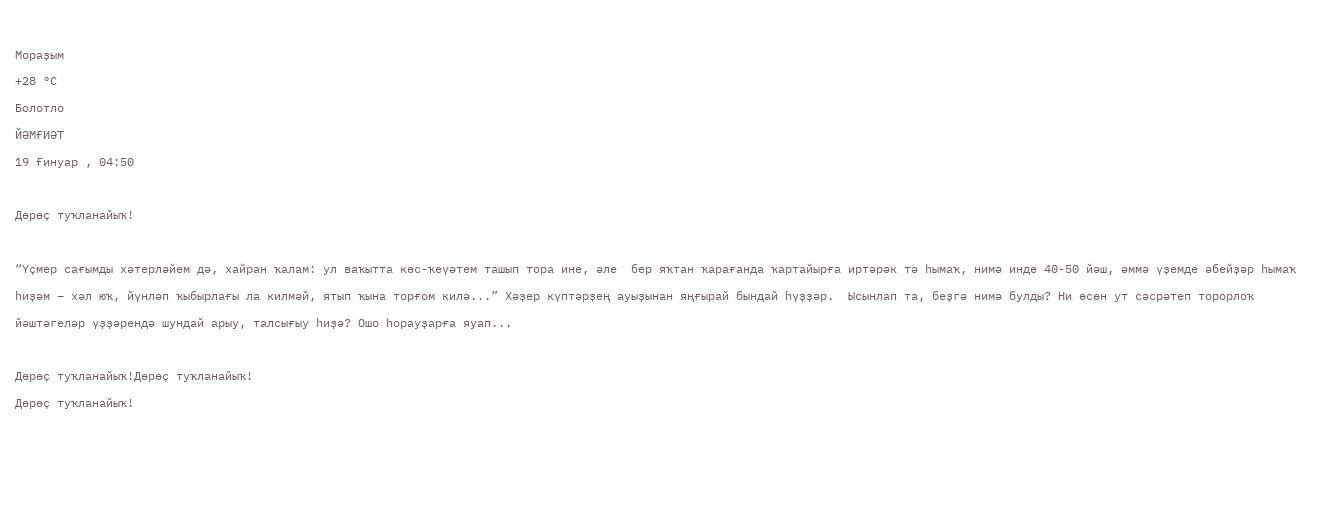Мораҙым
+28 °С
Болотло
ЙӘМҒИӘТ
19 Ғинуар , 04:50

Дөрөҫ туҡланайыҡ!

“Үҫмер сағымды хәтерләйем дә, хайран ҡалам: ул ваҡытта көс-ҡеүәтем ташып тора ине, әле  бер яҡтан ҡарағанда ҡартайырға иртәрәк тә һымаҡ, нимә инде 40-50 йәш, әммә үҙемде әбейҙәр һымаҡ һиҙәм – хәл юҡ, йүнләп ҡыбырлағы ла килмәй, ятып ҡына торғом килә...” Хәҙер күптәрҙең ауыҙынан яңғырай бындай һүҙҙәр.  Ысынлап та, беҙгә нимә булды? Ни өсөн ут сәсрәтеп торорлоҡ йәштәгеләр үҙҙәрендә шундай арыу, талсығыу һиҙә? Ошо һорауҙарға яуап...

Дөрөҫ туҡланайыҡ!Дөрөҫ туҡланайыҡ!
Дөрөҫ туҡланайыҡ!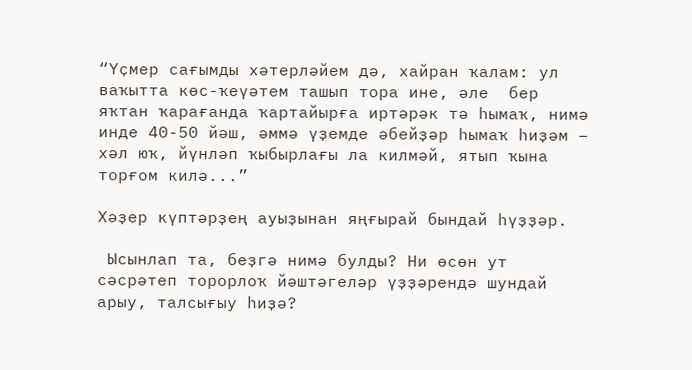“Үҫмер сағымды хәтерләйем дә, хайран ҡалам: ул ваҡытта көс-ҡеүәтем ташып тора ине, әле  бер яҡтан ҡарағанда ҡартайырға иртәрәк тә һымаҡ, нимә инде 40-50 йәш, әммә үҙемде әбейҙәр һымаҡ һиҙәм – хәл юҡ, йүнләп ҡыбырлағы ла килмәй, ятып ҡына торғом килә...”

Хәҙер күптәрҙең ауыҙынан яңғырай бындай һүҙҙәр.

 Ысынлап та, беҙгә нимә булды? Ни өсөн ут сәсрәтеп торорлоҡ йәштәгеләр үҙҙәрендә шундай арыу, талсығыу һиҙә?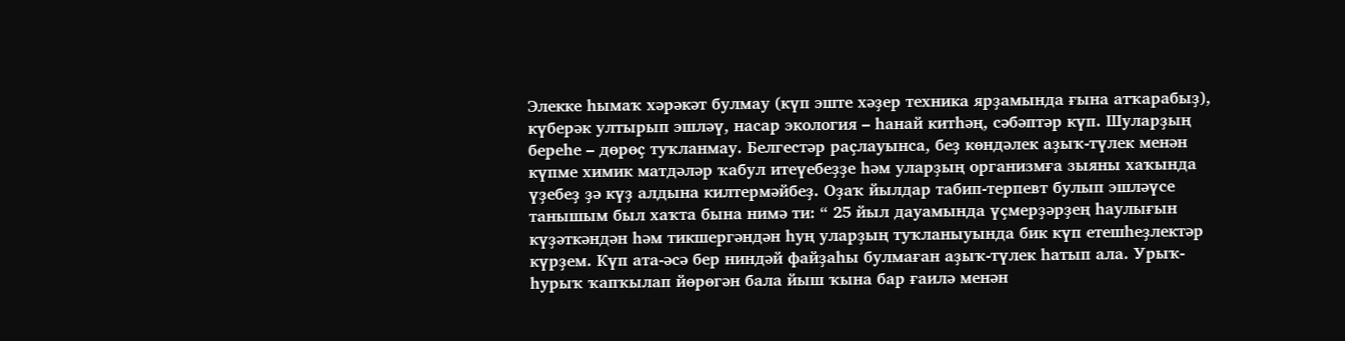Элекке һымаҡ хәрәкәт булмау (күп эште хәҙер техника ярҙамында ғына атҡарабыҙ), күберәк ултырып эшләү, насар экология – һанай китһәң, сәбәптәр күп. Шуларҙың береһе – дөрөҫ туҡланмау. Белгестәр раҫлауынса, беҙ көндәлек аҙыҡ-түлек менән күпме химик матдәләр ҡабул итеүебеҙҙе һәм уларҙың организмға зыяны хаҡында үҙебеҙ ҙә күҙ алдына килтермәйбеҙ. Оҙаҡ йылдар табип-терпевт булып эшләүсе танышым был хаҡта бына нимә ти: “ 25 йыл дауамында үҫмерҙәрҙең һаулығын күҙәткәндән һәм тикшергәндән һуң уларҙың туҡланыуында бик күп етешһеҙлектәр күрҙем. Күп ата-әсә бер ниндәй файҙаһы булмаған аҙыҡ-түлек һатып ала. Урыҡ-һурыҡ ҡапҡылап йөрөгән бала йыш ҡына бар ғаилә менән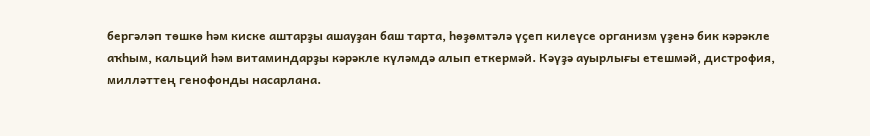бергәләп төшкө һәм киске аштарҙы ашауҙан баш тарта, һөҙөмтәлә үҫеп килеүсе организм үҙенә бик кәрәкле аҡһым, кальций һәм витаминдарҙы кәрәкле күләмдә алып еткермәй. Кәүҙә ауырлығы етешмәй, дистрофия, милләттең генофонды насарлана.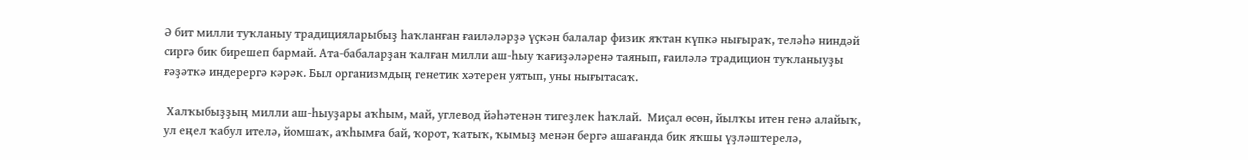Ә бит милли туҡланыу традицияларыбыҙ һаҡланған ғаиләләрҙә үҫкән балалар физик яҡтан күпкә нығыраҡ, теләһә ниндәй сиргә бик бирешеп бармай. Ата-бабаларҙан ҡалған милли аш-һыу ҡағиҙәләренә таянып, ғаиләлә традицион туҡланыуҙы ғәҙәткә индерергә кәрәк. Был организмдың генетик хәтерен уятып, уны нығытасаҡ.

 Халҡыбыҙҙың милли аш-һыуҙары аҡһым, май, углевод йәһәтенән тигеҙлек һаҡлай.  Миҫал өсөн, йылҡы итен генә алайыҡ, ул еңел ҡабул ителә, йомшаҡ, аҡһымға бай, ҡорот, ҡатыҡ, ҡымыҙ менән бергә ашағанда бик яҡшы үҙләштерелә,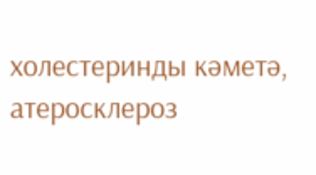холестеринды кәметә, атеросклероз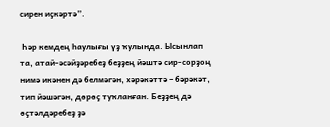сирен иҫкәртә”.

 Һәр кемдең һаулығы үҙ ҡулында. Ысынлап та, атай-әсәйҙәребеҙ беҙҙең йәштә сир-сорҙоң нимә икәнен дә белмәгән, хәрәкәттә – бәрәкәт, тип йәшәгән, дөрөҫ туҡланған. Беҙҙең дә өҫтәлдәребеҙ ҙә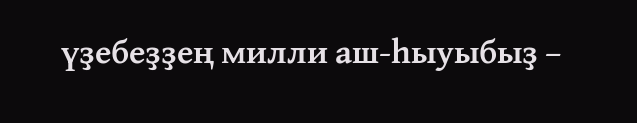үҙебеҙҙең милли аш-һыуыбыҙ –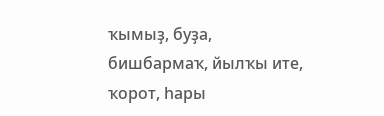ҡымыҙ, буҙа, бишбармаҡ, йылҡы ите, ҡорот, һары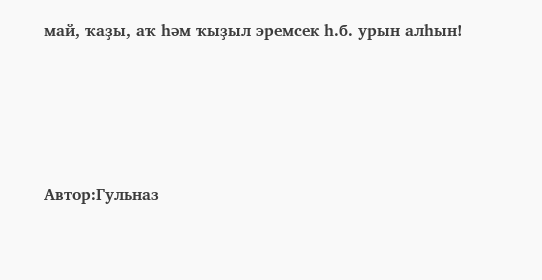май, ҡаҙы, аҡ һәм ҡыҙыл эремсек һ.б. урын алһын!







Автор:Гульназ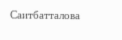Саитбатталова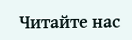Читайте нас